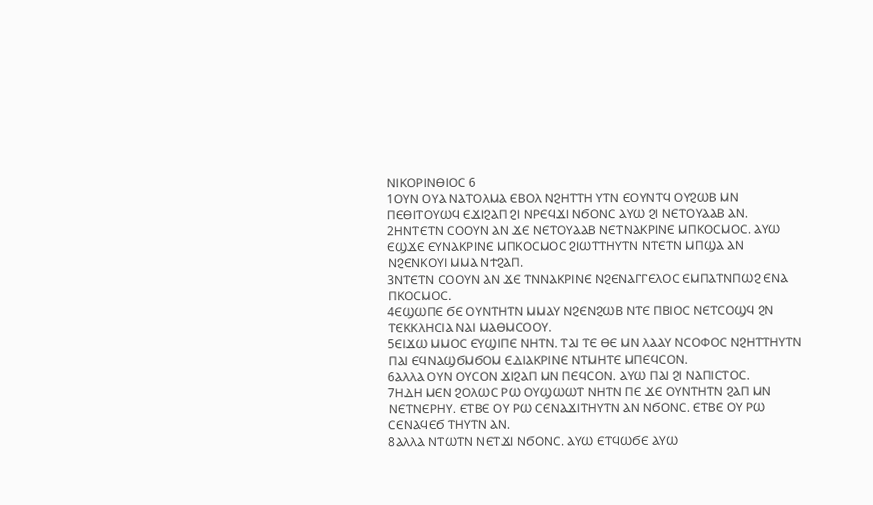ⲚⲒⲔⲞⲢⲒⲚⲐⲒⲞⲤ 6
1ⲞⲨⲚ ⲞⲨⲀ ⲚⲀⲦⲞⲖⲘⲀ ⲈⲂⲞⲖ ⲚϨⲎⲦⲦⲎ ⲨⲦⲚ ⲈⲞⲨⲚⲦϤ ⲞⲨϨⲰⲂ ⲘⲚ ⲠⲈⲐⲒⲦⲞⲨⲰϤ ⲈϪⲒϨⲀⲠ ϨⲒ ⲚⲢⲈϤϪⲒ ⲚϬⲞⲚⲤ ⲀⲨⲰ ϨⲒ ⲚⲈⲦⲞⲨⲀⲀⲂ ⲀⲚ.
2ⲎⲚⲦⲈⲦⲚ ⲤⲞⲞⲨⲚ ⲀⲚ ϪⲈ ⲚⲈⲦⲞⲨⲀⲀⲂ ⲚⲈⲦⲚⲀⲔⲢⲒⲚⲈ ⲘⲠⲔⲞⲤⲘⲞⲤ. ⲀⲨⲰ ⲈϢϪⲈ ⲈⲨⲚⲀⲔⲢⲒⲚⲈ ⲘⲠⲔⲞⲤⲘⲞⲤ ϨⲒⲰⲦⲦⲎⲨⲦⲚ ⲚⲦⲈⲦⲚ ⲘⲠϢⲀ ⲀⲚ ⲚϨⲈⲚⲔⲞⲨⲒ ⲘⲘⲀ ⲚϮϨⲀⲠ.
3ⲚⲦⲈⲦⲚ ⲤⲞⲞⲨⲚ ⲀⲚ ϪⲈ ⲦⲚⲚⲀⲔⲢⲒⲚⲈ ⲚϨⲈⲚⲀⲄⲄⲈⲖⲞⲤ ⲈⲘⲠⲀⲦⲚⲠⲰϨ ⲈⲚⲀ ⲠⲔⲞⲤⲘⲞⲤ.
4ⲈϢⲰⲠⲈ ϬⲈ ⲞⲨⲚⲦⲎⲦⲚ ⲘⲘⲀⲨ ⲚϨⲈⲚϨⲰⲂ ⲚⲦⲈ ⲠⲂⲒⲞⲤ ⲚⲈⲦⲤⲞϢϤ ϨⲚ ⲦⲈⲔⲔⲖⲎⲤⲒⲀ ⲚⲀⲒ ⲘⲀⲐⲘⲤⲞⲞⲨ.
5ⲈⲒϪⲰ ⲘⲘⲞⲤ ⲈⲨϢⲒⲠⲈ ⲚⲎⲦⲚ. ⲦⲀⲒ ⲦⲈ ⲐⲈ ⲘⲚ ⲖⲀⲀⲨ ⲚⲤⲞⲪⲞⲤ ⲚϨⲎⲦⲦⲎⲨⲦⲚ ⲠⲀⲒ ⲈϤⲚⲀϢϬⲘϬⲞⲘ ⲈⲆⲒⲀⲔⲢⲒⲚⲈ ⲚⲦⲘⲎⲦⲈ ⲘⲠⲈϤⲤⲞⲚ.
6ⲀⲖⲖⲀ ⲞⲨⲚ ⲞⲨⲤⲞⲚ ϪⲒϨⲀⲠ ⲘⲚ ⲠⲈϤⲤⲞⲚ. ⲀⲨⲰ ⲠⲀⲒ ϨⲒ ⲚⲀⲠⲒⲤⲦⲞⲤ.
7ⲎⲆⲎ ⲘⲈⲚ ϨⲞⲖⲰⲤ ⲢⲰ ⲞⲨϢⲰⲰⲦ ⲚⲎⲦⲚ ⲠⲈ ϪⲈ ⲞⲨⲚⲦⲎⲦⲚ ϨⲀⲠ ⲘⲚ ⲚⲈⲦⲚⲈⲢⲎⲨ. ⲈⲦⲂⲈ ⲞⲨ ⲢⲰ ⲤⲈⲚⲀϪⲒⲦⲎⲨⲦⲚ ⲀⲚ ⲚϬⲞⲚⲤ. ⲈⲦⲂⲈ ⲞⲨ ⲢⲰ ⲤⲈⲚⲀϤⲈϬ ⲦⲎⲨⲦⲚ ⲀⲚ.
8ⲀⲖⲖⲀ ⲚⲦⲰⲦⲚ ⲚⲈⲦϪⲒ ⲚϬⲞⲚⲤ. ⲀⲨⲰ ⲈⲦϤⲰϬⲈ ⲀⲨⲰ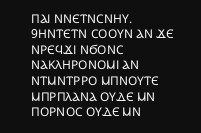ⲠⲀⲒ ⲚⲚⲈⲦⲚⲤⲚⲎⲨ.
9ⲎⲚⲦⲈⲦⲚ ⲤⲞⲞⲨⲚ ⲀⲚ ϪⲈ ⲚⲢⲈϤϪⲒ ⲚϬⲞⲚⲤ ⲚⲀⲔⲖⲎⲢⲞⲚⲞⲘⲒ ⲀⲚ ⲚⲦⲘⲚⲦⲢⲢⲞ ⲘⲠⲚⲞⲨⲦⲈ ⲘⲠⲢⲠⲖⲀⲚⲀ ⲞⲨⲆⲈ ⲘⲚ ⲠⲞⲢⲚⲞⲤ ⲞⲨⲆⲈ ⲘⲚ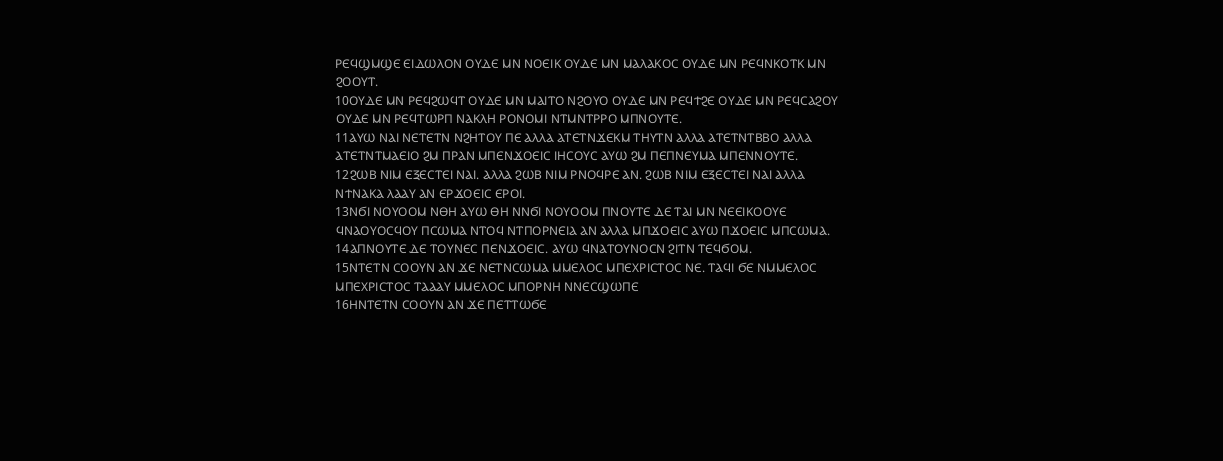ⲢⲈϤϢⲘϢⲈ ⲈⲒⲆⲰⲖⲞⲚ ⲞⲨⲆⲈ ⲘⲚ ⲚⲞⲈⲒⲔ ⲞⲨⲆⲈ ⲘⲚ ⲘⲀⲖⲀⲔⲞⲤ ⲞⲨⲆⲈ ⲘⲚ ⲢⲈϤⲚⲔⲞⲦⲔ ⲘⲚ ϨⲞⲞⲨⲦ.
10ⲞⲨⲆⲈ ⲘⲚ ⲢⲈϤϨⲰϤⲦ ⲞⲨⲆⲈ ⲘⲚ ⲘⲀⲒⲦⲞ ⲚϨⲞⲨⲞ ⲞⲨⲆⲈ ⲘⲚ ⲢⲈϤϮϨⲈ ⲞⲨⲆⲈ ⲘⲚ ⲢⲈϤⲤⲀϨⲞⲨ ⲞⲨⲆⲈ ⲘⲚ ⲢⲈϤⲦⲰⲢⲠ ⲚⲀⲔⲖⲎ ⲢⲞⲚⲞⲘⲒ ⲚⲦⲘⲚⲦⲢⲢⲞ ⲘⲠⲚⲞⲨⲦⲈ.
11ⲀⲨⲰ ⲚⲀⲒ ⲚⲈⲦⲈⲦⲚ ⲚϨⲎⲦⲞⲨ ⲠⲈ ⲀⲖⲖⲀ ⲀⲦⲈⲦⲚϪⲈⲔⲘ ⲦⲎⲨⲦⲚ ⲀⲖⲖⲀ ⲀⲦⲈⲦⲚⲦⲂⲂⲞ ⲀⲖⲖⲀ ⲀⲦⲈⲦⲚⲦⲘⲀⲈⲒⲞ ϨⲘ ⲠⲢⲀⲚ ⲘⲠⲈⲚϪⲞⲈⲒⲤ ⲒⲎⲤⲞⲨⲤ ⲀⲨⲰ ϨⲘ ⲠⲈⲠⲚⲈⲨⲘⲀ ⲘⲠⲈⲚⲚⲞⲨⲦⲈ.
12ϨⲰⲂ ⲚⲒⲘ ⲈⲜⲈⲤⲦⲈⲒ ⲚⲀⲒ. ⲀⲖⲖⲀ ϨⲰⲂ ⲚⲒⲘ ⲢⲚⲞϤⲢⲈ ⲀⲚ. ϨⲰⲂ ⲚⲒⲘ ⲈⲜⲈⲤⲦⲈⲒ ⲚⲀⲒ ⲀⲖⲖⲀ ⲚϮⲚⲀⲔⲀ ⲖⲀⲀⲨ ⲀⲚ ⲈⲢϪⲞⲈⲒⲤ ⲈⲢⲞⲒ.
13ⲚϬⲒ ⲚⲞⲨⲞⲞⲘ ⲚⲐⲎ ⲀⲨⲰ ⲐⲎ ⲚⲚϬⲒ ⲚⲞⲨⲞⲞⲘ ⲠⲚⲞⲨⲦⲈ ⲆⲈ ⲦⲀⲒ ⲘⲚ ⲚⲈⲈⲒⲔⲞⲞⲨⲈ ϤⲚⲀⲞⲨⲞⲤϤⲞⲨ ⲠⲤⲰⲘⲀ ⲚⲦⲞϤ ⲚⲦⲠⲞⲢⲚⲈⲒⲀ ⲀⲚ ⲀⲖⲖⲀ ⲘⲠϪⲞⲈⲒⲤ ⲀⲨⲰ ⲠϪⲞⲈⲒⲤ ⲘⲠⲤⲰⲘⲀ.
14ⲀⲠⲚⲞⲨⲦⲈ ⲆⲈ ⲦⲞⲨⲚⲈⲤ ⲠⲈⲚϪⲞⲈⲒⲤ. ⲀⲨⲰ ϤⲚⲀⲦⲞⲨⲚⲞⲤⲚ ϨⲒⲦⲚ ⲦⲈϤϬⲞⲘ.
15ⲚⲦⲈⲦⲚ ⲤⲞⲞⲨⲚ ⲀⲚ ϪⲈ ⲚⲈⲦⲚⲤⲰⲘⲀ ⲘⲘⲈⲖⲞⲤ ⲘⲠⲈⲬⲢⲒⲤⲦⲞⲤ ⲚⲈ. ⲦⲀϤⲒ ϬⲈ ⲚⲘⲘⲈⲖⲞⲤ ⲘⲠⲈⲬⲢⲒⲤⲦⲞⲤ ⲦⲀⲀⲀⲨ ⲘⲘⲈⲖⲞⲤ ⲘⲠⲞⲢⲚⲎ ⲚⲚⲈⲤϢⲰⲠⲈ
16ⲎⲚⲦⲈⲦⲚ ⲤⲞⲞⲨⲚ ⲀⲚ ϪⲈ ⲠⲈⲦⲦⲰϬⲈ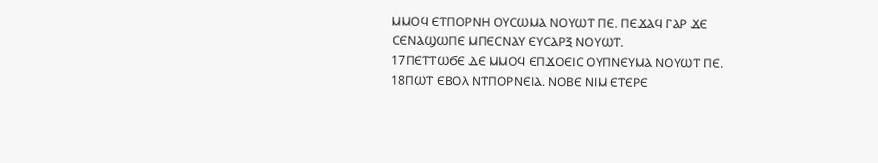ⲘⲘⲞϤ ⲈⲦⲠⲞⲢⲚⲎ ⲞⲨⲤⲰⲘⲀ ⲚⲞⲨⲰⲦ ⲠⲈ. ⲠⲈϪⲀϤ ⲄⲀⲢ ϪⲈ ⲤⲈⲚⲀϢⲰⲠⲈ ⲘⲠⲈⲤⲚⲀⲨ ⲈⲨⲤⲀⲢⲜ ⲚⲞⲨⲰⲦ.
17ⲠⲈⲦⲦⲰϬⲈ ⲆⲈ ⲘⲘⲞϤ ⲈⲠϪⲞⲈⲒⲤ ⲞⲨⲠⲚⲈⲨⲘⲀ ⲚⲞⲨⲰⲦ ⲠⲈ.
18ⲠⲰⲦ ⲈⲂⲞⲖ ⲚⲦⲠⲞⲢⲚⲈⲒⲀ. ⲚⲞⲂⲈ ⲚⲒⲘ ⲈⲦⲈⲢⲈ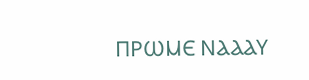ⲠⲢⲰⲘⲈ ⲚⲀⲀⲀⲨ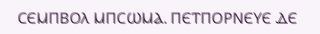ⲤⲈⲘⲠⲂⲞⲖ ⲘⲠⲤⲰⲘⲀ. ⲠⲈⲦⲠⲞⲢⲚⲈⲨⲈ ⲆⲈ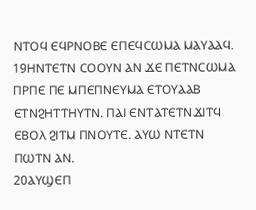ⲚⲦⲞϤ ⲈϤⲢⲚⲞⲂⲈ ⲈⲠⲈϤⲤⲰⲘⲀ ⲘⲀⲨⲀⲀϤ.
19ⲎⲚⲦⲈⲦⲚ ⲤⲞⲞⲨⲚ ⲀⲚ ϪⲈ ⲠⲈⲦⲚⲤⲰⲘⲀ ⲠⲢⲠⲈ ⲠⲈ ⲘⲠⲈⲠⲚⲈⲨⲘⲀ ⲈⲦⲞⲨⲀⲀⲂ ⲈⲦⲚϨⲎⲦⲦⲎⲨⲦⲚ. ⲠⲀⲒ ⲈⲚⲦⲀⲦⲈⲦⲚϪⲒⲦϤ ⲈⲂⲞⲖ ϨⲒⲦⲘ ⲠⲚⲞⲨⲦⲈ. ⲀⲨⲰ ⲚⲦⲈⲦⲚ ⲠⲰⲦⲚ ⲀⲚ.
20ⲀⲨϢⲈⲠ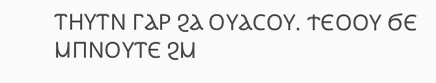ⲦⲎⲨⲦⲚ ⲄⲀⲢ ϨⲀ ⲞⲨⲀⲤⲞⲨ. ϮⲈⲞⲞⲨ ϬⲈ ⲘⲠⲚⲞⲨⲦⲈ ϨⲘ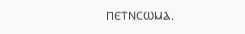ⲠⲈⲦⲚⲤⲰⲘⲀ.